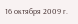16 октября 2009 г.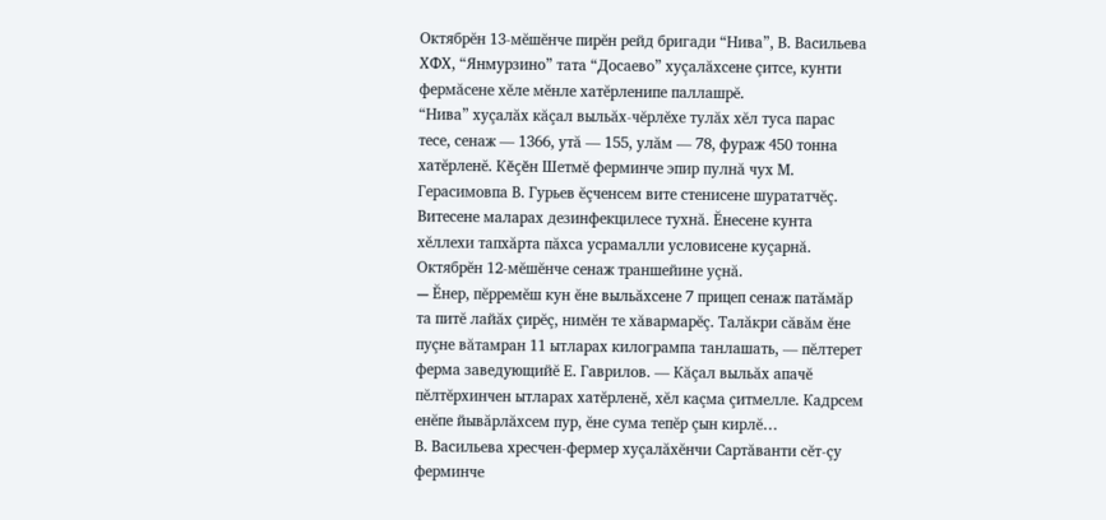Октябрĕн 13-мĕшĕнче пирĕн рейд бригади “Нива”, В. Васильева ХФХ, “Янмурзино” тата “Досаево” хуçалăхсене çитсе, кунти фермăсене хĕле мĕнле хатĕрленипе паллашрĕ.
“Нива” хуçалăх кăçал выльăх-чĕрлĕхе тулăх хĕл туса парас тесе, сенаж — 1366, утă — 155, улăм — 78, фураж 450 тонна хатĕрленĕ. Кĕçĕн Шетмĕ ферминче эпир пулнă чух М. Герасимовпа В. Гурьев ĕçченсем вите стенисене шурататчĕç. Витесене маларах дезинфекцилесе тухнă. Ĕнесене кунта хĕллехи тапхăрта пăхса усрамалли условисене куçарнă. Октябрĕн 12-мĕшĕнче сенаж траншейине уçнă.
— Ĕнер, пĕрремĕш кун ĕне выльăхсене 7 прицеп сенаж патăмăр та питĕ лайăх çирĕç, нимĕн те хăвармарĕç. Талăкри сăвăм ĕне пуçне вăтамран 11 ытларах килогрампа танлашать, — пĕлтерет ферма заведующийĕ Е. Гаврилов. — Кăçал выльăх апачĕ пĕлтĕрхинчен ытларах хатĕрленĕ, хĕл каçма çитмелле. Кадрсем енĕпе йывăрлăхсем пур, ĕне сума тепĕр çын кирлĕ…
В. Васильева хресчен-фермер хуçалăхĕнчи Сартăванти сĕт-çу ферминче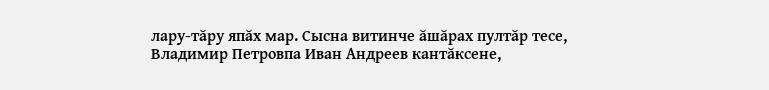лару-тăру япăх мар. Сысна витинче ăшăрах пултăр тесе, Владимир Петровпа Иван Андреев кантăксене,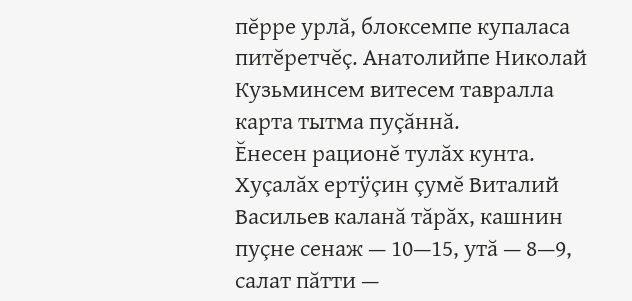пĕрре урлă, блоксемпе купаласа питĕретчĕç. Анатолийпе Николай Кузьминсем витесем тавралла карта тытма пуçăннă.
Ĕнесен рационĕ тулăх кунта. Хуçалăх ертÿçин çумĕ Виталий Васильев каланă тăрăх, кашнин пуçне сенаж — 10—15, утă — 8—9, салат пăтти —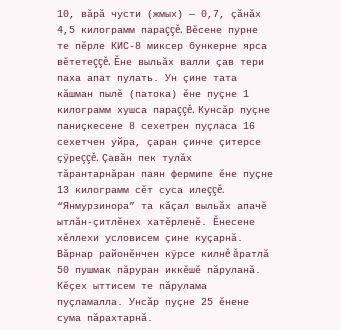10, вăрă чусти (жмых) — 0,7, çăнăх 4,5 килограмм параççĕ. Вĕсене пурне те пĕрле КИС-8 миксер бункерне ярса вĕтетеççĕ. Ĕне выльăх валли çав тери паха апат пулать. Ун çине тата кăшман пылĕ (патока) ĕне пуçне 1 килограмм хушса параççĕ. Кунсăр пуçне паниçкесене 8 сехетрен пуçласа 16 сехетчен уйра, çаран çинче çитерсе çÿреççĕ. Çавăн пек тулăх тăрантарнăран паян фермипе ĕне пуçне 13 килограмм сĕт суса илеççĕ.
“Янмурзинора” та кăçал выльăх апачĕ ытлăн-çитлĕнех хатĕрленĕ. Ĕнесене хĕллехи условисем çине куçарнă. Вăрнар районĕнчен кÿрсе килнĕ ăратлă 50 пушмак пăруран иккĕшĕ пăруланă. Кĕçех ыттисем те пăрулама пуçламалла. Унсăр пуçне 25 ĕнене сума пăрахтарнă.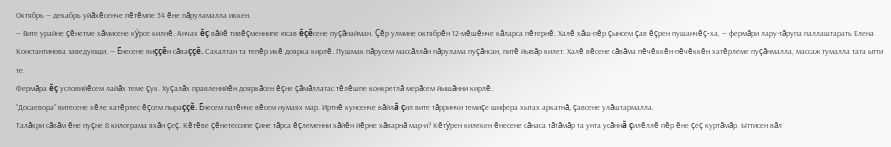Октябрь — декабрь уйăхĕсенче пĕтĕмпе 54 ĕне пăруламалла иккен.
— Вите урайне çĕнетме хăмисене кÿрсе килнĕ. Анчах ĕç вăйĕ тивĕçменнипе юсав ĕçĕсене пуçăнайман. Çĕр улмине октябрĕн 12-мĕшĕнче кăларса пĕтернĕ. Халĕ хăш-пĕр çынсем çав ĕçрен пушанчĕç-ха, — фермăри лару-тăрупа паллаштарать Елена Константинова заведующи. — Ĕнесене виççĕн сăваççĕ. Сахалтан та тепĕр икĕ доярка кирлĕ. Пушмак пăрусем массăллăн пăрулама пуçăнсан, питĕ йывăр килет. Халĕ вĕсене сăвăма пĕчĕккĕн-пĕчĕккĕн хатĕрлеме пуçăнмалла, массаж тумалла тата ытти те.
Фермăра ĕç условийĕсем лайăх теме çук. Хуçалăх правленийĕн дояркăсен ĕçне çăмăллатас тĕлĕшпе конкретлă мерăсем йышăнни кирлĕ.
“Досаевора” витесене хĕле хатĕрлес ĕçсем пыраççĕ. Ĕнесем патĕнче вĕсем нумаях мар. Иртнĕ кунсенче вăйлă çил вите тăрринчи темиçе шифера хытах аркатнă, çавсене улăштармалла.
Талăкри сăвăм ĕне пуçне 8 килограма яхăн çеç. Кĕтĕве çĕнетессипе çине тăрса ĕçлеменни хăйĕн йĕрне хăварнă мар-и? Кĕтÿрен килекен ĕнесене сăнаса тăтăмăр та унта усăннă çилĕллĕ пĕр ĕне çеç куртăмăр. Ыттисен вăл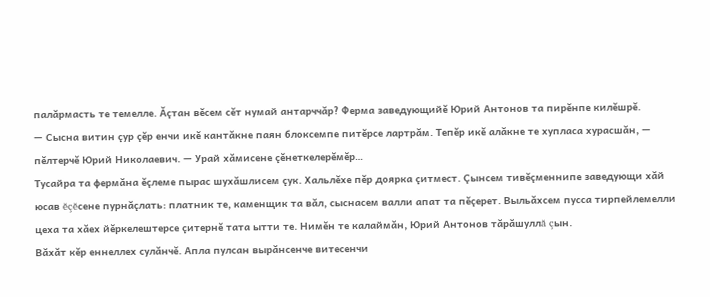палăрмасть те темелле. Ăçтан вĕсем сĕт нумай антарччăр? Ферма заведующийĕ Юрий Антонов та пирĕнпе килĕшрĕ.
— Сысна витин çур çĕр енчи икĕ кантăкне паян блоксемпе питĕрсе лартрăм. Тепĕр икĕ алăкне те хупласа хурасшăн, — пĕлтерчĕ Юрий Николаевич. — Урай хăмисене çĕнеткелерĕмĕр…
Тусайра та фермăна ĕçлеме пырас шухăшлисем çук. Хальлĕхе пĕр доярка çитмест. Çынсем тивĕçменнипе заведующи хăй юсав ĕçĕсене пурнăçлать: платник те, каменщик та вăл, сыснасем валли апат та пĕçерет. Выльăхсем пусса тирпейлемелли цеха та хăех йĕркелештерсе çитернĕ тата ытти те. Нимĕн те калаймăн, Юрий Антонов тăрăшуллă çын.
Вăхăт кĕр еннеллех сулăнчĕ. Апла пулсан вырăнсенче витесенчи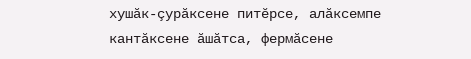хушăк-çурăксене питĕрсе, алăксемпе кантăксене ăшăтса, фермăсене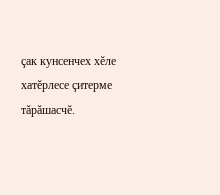çак кунсенчех хĕле хатĕрлесе çитерме тăрăшасчĕ.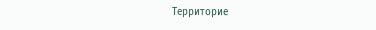Территорие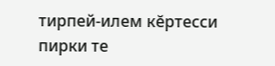тирпей-илем кĕртесси пирки те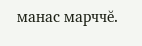манас марччĕ.